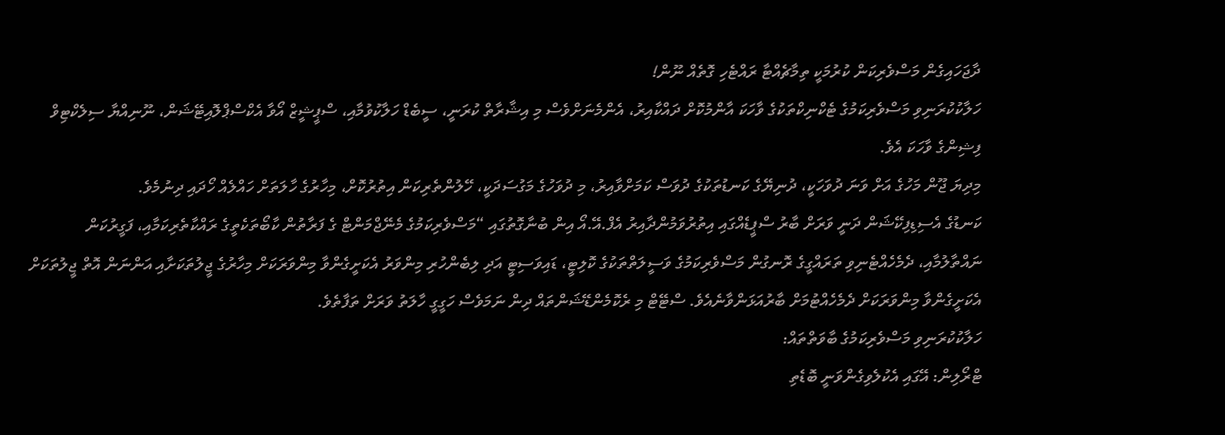ދާޖަހައިގެން މަސްވެރިކަން ކުރުމަކީ ތިމާޗެއްޓާ ރައްޓެހި ގޮތެއް ނޫން!
ހަލާކުކުރަނިވި މަސްވެރިކަމުގެ ޓެކްނިކްތަކުގެ ވާހަކަ އާންމުކޮށް ދައްކާއިރު، އެންމެނަށްވެސް މި އިޝާރާތް ކުރަނީ، ސީބެޑް ހަލާކުވުމާއި، ސްޕީޝީޒް އޯވާ އެކްސްޕްލޮއިޓޭޝަން، ނޫނިއްޔާ ސިލެކްޓިވް ފިޝިންގެ ވާހަކަ އެވެ.
މިދިޔަ ޖޫން މަހުގެ އަށް ވަނަ ދުވަހަކީ، ދުނިޔޭގެ ކަނޑުތަކުގެ ދުވަސް ކަމަށްވާއިރު، މި ދުވަހުގެ މަގުސަދަކީ، ހޭލުންތެރިކަން އިތުރުކޮށް، މިހާރުގެ ހާލަތަށް ހައްލެއް ހޯދައި ދިނުމެވެ.
ކަނޑުގެ އެސިޑިފިކޭޝަން ދަނީ ވަރަށް ބާރު ސްޕީޑެއްގައި އިތުރުވަމުންދާއިރު އެފް.އޭ.އޯ އިން ބުނާގޮތުގައި “މަސްވެރިކަމުގެ މެނޭޖްމަންޓް ގެ ފަރާތުން ކާބޯތަކެތީގެ ރައްކާތެރިކަމާއި، ފަގީރުކަން ނައްތާލުމާއި، ދެމެހެއްޓެނިވި ތަރައްގީގެ ރޮނގުން މަސްވެރިކަމުގެ ވަސީލަތްތަކުގެ ކޮލިޓީ، ޑައިވަސިޓީ އަދި ލިބެންހުރި މިންވަރު އެކަށީގެންވާ މިންވަރަކަށް މިހާރުގެ ޖީލުތަކަށާއި އަންނަން އޮތް ޖީލުތަކަށް އެކަށީގެންވާ މިންވަރަކަށް ދެމެހެއްޓުމަށް ބާރުއަޅަންވާނެއެވެ. ސްޓޭޓް މި ރެކޮމެންޑޭޝަންތައް ދިން ނަމަވެސް ހަގީގީ ހާލަތު ވަރަށް ތަފާތެވެ.
ހަލާކުކުރަނިވި މަސްވެރިކަމުގެ ބާވަތްތައް:
ޓްރޯލިން: އޭގައި އެކުލެވިގެންވަނީ ބޮޑެތި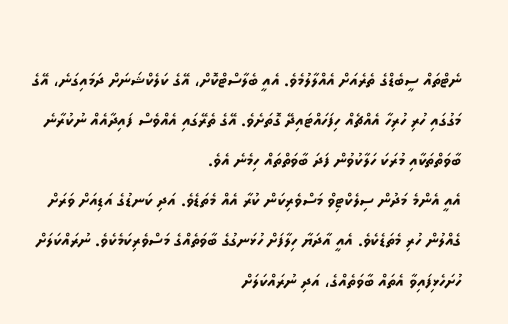ނެޓްތައް ސީބެޑްގެ ތެރެއަށް އެއްލާލުމެވެ. އެއީ ބެލާސްޓްކޮށް، އޭގެ ކަލެކްޝަނަށް ދަމައިގަނެ، އޭގެ މަގުގައި ހުރި ހުރިހާ އެއްޗެއް ހިފަހައްޓައިދޭ ގޮތަށެވެ. އޭގެ ތެރޭގައި އެއްވެސް ފައިދާއެއް ނުކުރާނެ ބާވަތްތަކާއި މުރަކަ ހަލާކުވުން ފަދަ ބާވަތްތައް ހިމެނެ އެވެ.
އެއީ އެންމެ މަދުން ސިލެކްޓިވް މަސްވެރިކަން ކުރާ އެއް މެތަޑެވެ. އަދި ކަނޑުގެ އަޑިއަށް ވަރަށް ގެއްލުން ހުރި މެތަޑެކެވެ. އެއީ އާދަޔާ ހިލާފަށް ހުޅަނގުގެ ބާވަތެއްގެ މަސްވެރިކަމެކެވެ. ނުރައްކަލަށް ހުށަހެޅިފައިވާ އެތައް ބާވަތެއްގެ، އަދި ނުރައްކަލަށް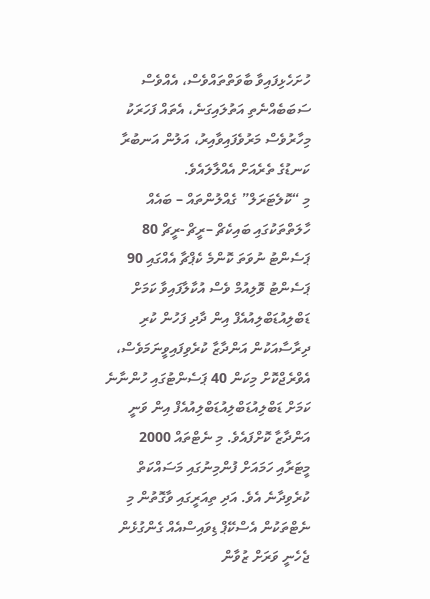ހުށަހެޅިފައިވާ ބާވަތްތައްވެސް، އެއްވެސް ސަބަބެއްނެތި އަތުލައިގަނެ، އެތައް ފަހަރަކު މިހާރުވެސް މަރުވެފައިވާއިރު، އަލުން އަނބުރާ ކަނޑުގެ ތެރެއަށް އެއްލާލައެވެ.
މި “ކޮލެޓަރަލް” ގެއްލުންތައް – ބައެއް ހާލަތްތަކުގައި ބައިކެޗް –ރީޗް -ރީޗް 80 ޕަސެންޓު ނުވަތަ ކޮންމެ ކެޕްޗާ އެއްގައި 90 ޕަސެންޓު ވޮލިއުމް ވެސް އުކާލާފައިވާ ކަމަށް ޑަބްލިއުޑަބްލިއުއެފް އިން ދާދި ފަހުން ކުރި ދިރާސާއަކުން އަންދާޒާ ކުރެވިފައިވީނަމަވެސް، އެވްރެޖްކޮށް މިކަން 40 ޕަސެންޓުގައި ހުންނާނެ ކަމަށް ޑަބްލިއުޑަބްލިއުޑަބްލިއުއެފް އިން ވަނީ އަންދާޒާ ކޮށްފައެވެ. މި ނެޓްތައް 2000 މީޓަރާއި ހަމައަށް ފުންމިނުގައި މަސައްކަތް ކުރެވިދާނެ އެވެ. އަދި ތިއަރީގައި ވާގޮތުން މި ނެޓްތަކުން އެސްކޭޕް ޑިވައިސްއެއް ގެންގުޅެން ޖެހެނީ ވަރަށް ޒުވާން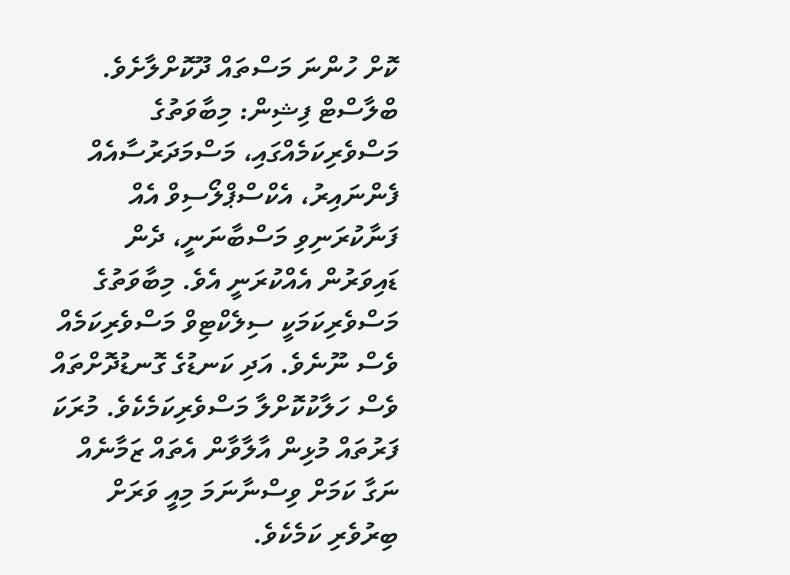ކޮށް ހުންނަ މަސްތައް ދޫކޮށްލާށެވެ.
ބްލާސްޓް ފިޝިން: މިބާވަތުގެ މަސްވެރިކަމެއްގައި، މަސްމަދަރުސާއެއް ފެންނައިރު، އެކްސްޕްލޯސިވް އެއް ފަނާކުރަނިވި މަސްބާނަނީ، ދެން ޑައިވަރުން އެއްކުރަނީ އެވެ. މިބާވަތުގެ މަސްވެރިކަމަކީ ސިލެކްޓިވް މަސްވެރިކަމެއް ވެސް ނޫނެވެ. އަދި ކަނޑުގެ ގޮނޑުދޮށްތައް ވެސް ހަލާކުކޮށްލާ މަސްވެރިކަމެކެވެ. މުރަކަ ފަރުތައް މުޅިން އާލާވާން އެތައް ޒަމާނެއް ނަގާ ކަމަށް ވިސްނާނަމަ މިއީ ވަރަށް ބިރުވެރި ކަމެކެވެ.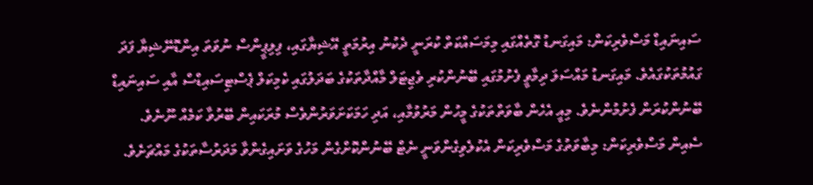ސައިނައިޑް މަސްވެރިކަން: މައިގަނޑު ގޮތެއްގައި މިމަސައްކަތް ކުރަނީ ދެކުނު އިރުމަތީ އޭޝިޔާގައި، ފިލިޕީންސް ނުވަތަ އިންޑޮނޭޝިޔާ ފަދަ ގައުމުތަކުގައެވެ. މައިގަނޑު މައްސަލަ ދިމާވީ ފެށުމުގައި ބޭނުންކުރި ވެޖިޓަލް މާއްދާތަކުގެ ބަދަލުގައި ކެމިކަލް ޕެސްޓިސައިޑްސް އާއި ސައިނައިޑް ބޭނުންކުރަން ފެށުމުންނެވެ. މިއީ އެހެން ބާވަތްތަކުގެ މީހުން މަރުވުމާއި، އަދި ހަމަކަށަވަރުންވެސް މުރަކައިން ބޭރުވާ ކަމެއް ނޫނެވެ.
ސެއިން މަސްވެރިކަން: މިބާވަތުގެ މަސްވެރިކަން އެކުލެވިގެންވަނީ ނެޓް ބޭނުންކޮށްގެން މަހުގެ ވަށައިގެންވާ މަދަރުސާތަކުގެ މައްޗަށެވެ.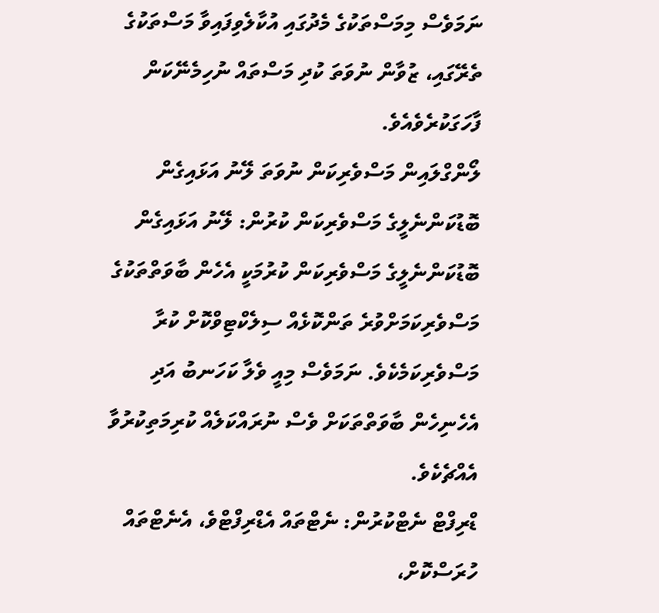ނަމަވެސް މިމަސްތަކުގެ މެދުގައި އުކާލެވިފައިވާ މަސްތަކުގެ ތެރޭގައި، ޒުވާން ނުވަތަ ކުދި މަސްތައް ނުހިމެނޭކަން ފާހަގަކުރެވެއެވެ.
ލޯންގްލައިން މަސްވެރިކަން ނުވަތަ ލޭނު އަޅައިގެން ބޮޑުކަންނެލީގެ މަސްވެރިކަން ކުރުން: ލޭނު އަޅައިގެން ބޮޑުކަންނެލީގެ މަސްވެރިކަން ކުރުމަކީ އެހެން ބާވަތްތަކުގެ މަސްވެރިކަމަށްވުރެ ތަންކޮޅެއް ސިލެކްޓިވްކޮށް ކުރާ މަސްވެރިކަމެކެވެ. ނަމަވެސް މިއީ ވެލާ ކަހަނބު އަދި އެހެނިހެން ބާވަތްތަކަށް ވެސް ނުރައްކަލެއް ކުރިމަތިކުރުވާ އެއްޗެކެވެ.
ޑްރިފްޓް ނެޓްކުރުން: ނެޓްތައް އެޑްރިފްޓްވެ، އެނެޓްތައް ހުރަސްކޮށް،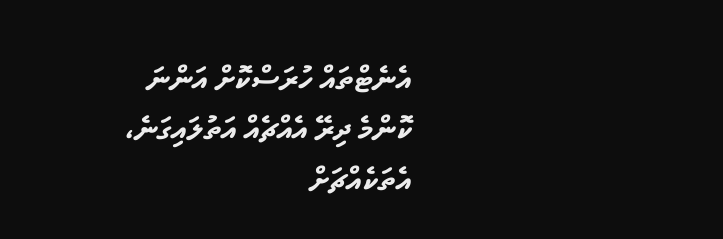އެނެޓްތައް ހުރަސްކޮށް އަންނަ ކޮންމެ ދިރޭ އެއްޗެއް އަތުލައިގަނެ، އެތަކެއްޗަށް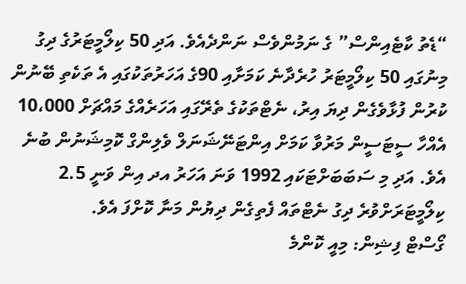“ޑެތު ކާޓެއިންސް” ގެ ނަމުންވެސް ނަންދެއެވެ. އަދި 50 ކިލޯމީޓަރުގެ ދިގު މިނުގައި 50 ކިލޯމީޓަރު ހުރެދާނެ ކަމަށާއި 90ގެ އަހަރުތަކުގައި އެ ތަކެތި ބޭނުން ކުރުން ފުޅާވެގެން ދިޔަ އިރު، ނެޓްތަކުގެ ތެރޭގައި އަހަރެއްގެ މައްޗަށް 10،000 އެއްހާ ސީޓަސީން މަރުވާ ކަމަށް އިންޓަނޭޝަނަލް ވެލިންގް ކޮމިޝަނުން ބުނެ އެވެ. އަދި މި ސަބަބަށްޓަކައި 1992 ވަނަ އަހަރު އދ އިން ވަނީ 2.5 ކިލޯމީޓަރަށްވުރެ ދިގު ނެޓްތައް ފެތިގެން ދިޔުން މަނާ ކޮށްފަ އެވެ.
ގޯސްޓް ފިޝިން: މިއީ ކޮންމެ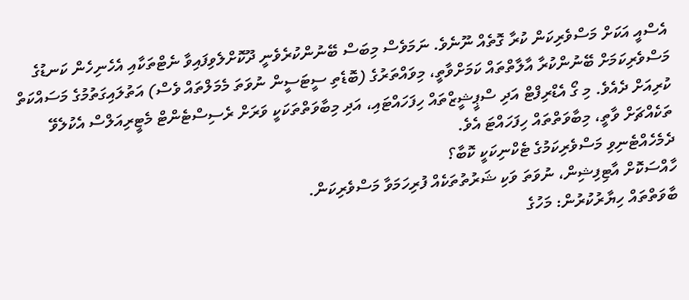އެސްއީ އަކަށް މަސްވެރިކަން ކުރާ ގޮތެއް ނޫނެވެ. ނަމަވެސް މިބަސް ބޭނުންކުރެވެނީ ދޫކޮށްލެވިފައިވާ ނެޓްތަކާއި އެހެނިހެން ކަނޑުގެ މަސްވެރިކަމަށް ބޭނުންކުރާ އާލާތްތައް ކަމަށްވާތީ، މިވައްތަރުގެ (ބޮޑެތި ސީޓަސީން ނުވަތަ މެމަލްތައް ވެސް) އަތުލައިގަތުމުގެ މަސައްކަތް ކުރިއަށް ދެއެވެ. މި ގޯ އެޑްރިފްޓް އަދި ސްޕީޝީޒްތައް ހިފަހައްޓައި، އަދި މިބާވަތްތަކަކީ ވަރަށް ރެސިސްޓެންޓް މެޓީރިއަލްސް އެކުލެވޭ ތަކެއްޗަށް ވާތީ، މިބާވަތްތައް ހިފަހައްޓަ އެވެ.
ދެމެހެއްޓެނިވި މަސްވެރިކަމުގެ ޓެކްނިކަކީ ކޮބާ؟
ހާއްސަކޮށް އާޓިފިޝިން، ނުވަތަ ވަކި ޝަރުތުތަކެއް ފުރިހަމަވާ މަސްވެރިކަން.
ބާވަތްތައް ހިޔާރުކުރުން: މަހުގެ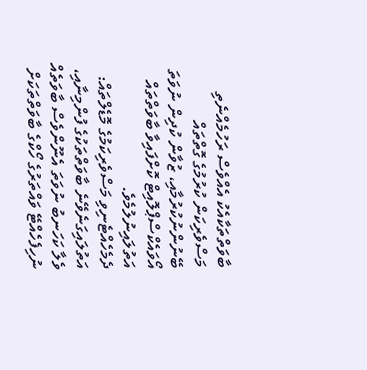ބާވަތްތަކާއެކު އެއްވެސް ރަހުމެއްނެތި މަސްވެރިކަން ކުރުމުގެ ގޮތްތައް ބޭނުންނުކުރުމާއި، ޒުވާން ކުދިން ނުވަތަ އޯވައެކްސްޕްލޮއިޓް ކޮށްފައިވާ ބާވަތްތައް އަތުލައިނުލުމެވެ.
ދެމެހެއްޓެނިވި މަސްވެރިކަމުގެ މޮޑެލްތައް:
އަތުލައިގަނެވޭނެ ބާވަތްތަކުގެ ފުންމިނާއި، ވެލާ ކަހަނބު ނުވަތަ އެނޫންވެސް ބާވަތެއް ނުހިފެހެއްޓޭ ވައްތަރުގެ ހޯކްގެ ބާވަތްތަކަށް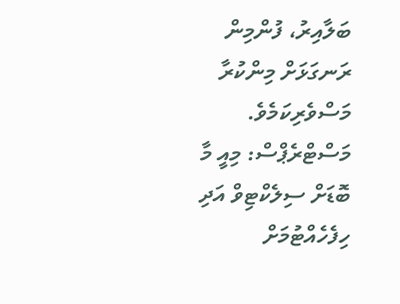ބަލާއިރު، ފުންމިން ރަނގަޅަށް މިންކުރާ މަސްވެރިކަމެވެ.
މަސްޓްރެޕްސް: މިއީ މާ ބޮޑަށް ސިލެކްޓިވް އަދި ހިފެހެއްޓުމަށް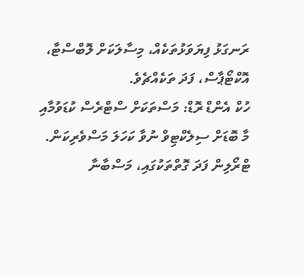ރަނގަޅު ފިޔަވަޅުތަކެއް، މިސާލަކަށް ލޮބްސްޓާ، އޮކްޓޯޕާސް، ފަދަ ތަކެއްޗެވެ.
ހުކް އެންޑް ރޮޑް: މަސްތަކަށް ސްޓްރެސް ކުޑަވުމާއި މާ ބޮޑަށް ސިލެކްޓިވް ނުވާ ކަހަލަ މަސްވެރިކަން.
ޓްރޯލިން ފަދަ ގޮތްތަކުގައި، މަސްބާނާ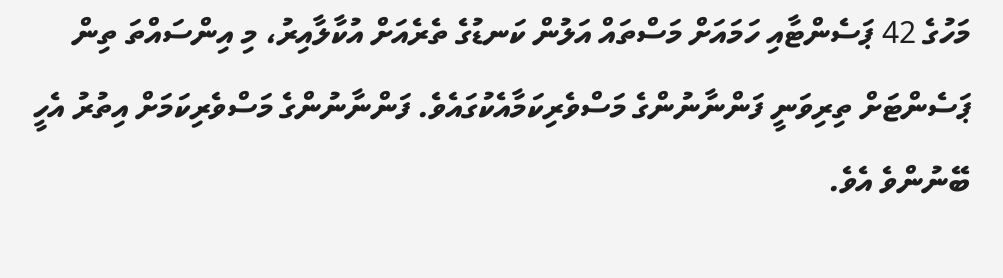މަހުގެ 42 ޕަސެންޓާއި ހަމައަށް މަސްތައް އަލުން ކަނޑުގެ ތެރެއަށް އުކާލާއިރު، މި އިންސައްތަ ތިން ޕަސެންޓަށް ތިރިވަނީ ފަންނާނުންގެ މަސްވެރިކަމާއެކުގައެވެ. ފަންނާނުންގެ މަސްވެރިކަމަށް އިތުރު އެހީ ބޭނުންވެ އެވެ.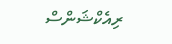ރިއެކްޝަންސް